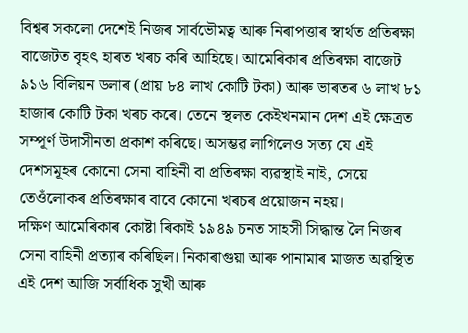বিশ্বৰ সকলো দেশেই নিজৰ সাৰ্বভৌমত্ব আৰু নিৰাপত্তাৰ স্বাৰ্থত প্ৰতিৰক্ষা বাজেটত বৃহৎ হাৰত খৰচ কৰি আহিছে। আমেৰিকাৰ প্ৰতিৰক্ষা বাজেট ৯১৬ বিলিয়ন ডলাৰ (প্ৰায় ৮৪ লাখ কোটি টকা) আৰু ভাৰতৰ ৬ লাখ ৮১ হাজাৰ কোটি টকা খৰচ কৰে। তেনে স্থলত কেইখনমান দেশ এই ক্ষেত্ৰত সম্পূৰ্ণ উদাসীনতা প্ৰকাশ কৰিছে। অসম্ভৱ লাগিলেও সত্য যে এই দেশসমূহৰ কোনো সেনা বাহিনী বা প্ৰতিৰক্ষা ব্যৱস্থাই নাই, সেয়ে তেওঁলোকৰ প্ৰতিৰক্ষাৰ বাবে কোনো খৰচৰ প্ৰয়োজন নহয়।
দক্ষিণ আমেৰিকাৰ কোষ্টা ৰিকাই ১৯৪৯ চনত সাহসী সিদ্ধান্ত লৈ নিজৰ সেনা বাহিনী প্ৰত্যাৰ কৰিছিল। নিকাৰাগুয়া আৰু পানামাৰ মাজত অৱস্থিত এই দেশ আজি সৰ্বাধিক সুখী আৰু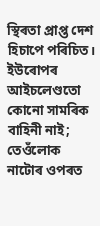স্থিৰতা প্ৰাপ্ত দেশ হিচাপে পৰিচিত।
ইউৰোপৰ আইচলেণ্ডতো কোনো সামৰিক বাহিনী নাই; তেওঁলোক নাটোৰ ওপৰত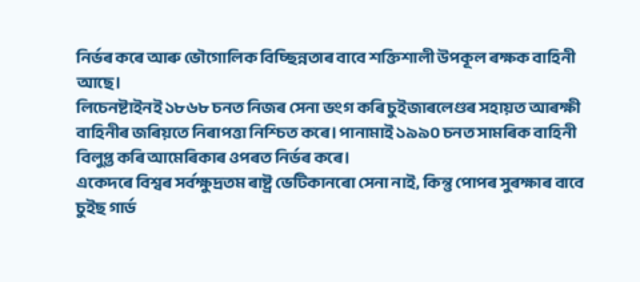নিৰ্ভৰ কৰে আৰু ভৌগোলিক বিচ্ছিন্নতাৰ বাবে শক্তিশালী উপকূল ৰক্ষক বাহিনী আছে।
লিচেনষ্টাইনই ১৮৬৮ চনত নিজৰ সেনা ভংগ কৰি চুইজাৰলেণ্ডৰ সহায়ত আৰক্ষী বাহিনীৰ জৰিয়তে নিৰাপত্তা নিশ্চিত কৰে। পানামাই ১৯৯০ চনত সামৰিক বাহিনী বিলুপ্ত কৰি আমেৰিকাৰ ওপৰত নিৰ্ভৰ কৰে।
একেদৰে বিশ্বৰ সৰ্বক্ষুদ্ৰতম ৰাষ্ট্ৰ ভেটিকানৰো সেনা নাই, কিন্তু পোপৰ সুৰক্ষাৰ বাবে চুইছ গাৰ্ড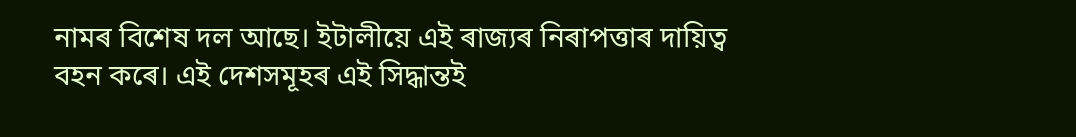নামৰ বিশেষ দল আছে। ইটালীয়ে এই ৰাজ্যৰ নিৰাপত্তাৰ দায়িত্ব বহন কৰে। এই দেশসমূহৰ এই সিদ্ধান্তই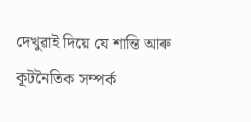দেখুৱাই দিয়ে যে শান্তি আৰু কূটনৈতিক সম্পৰ্ক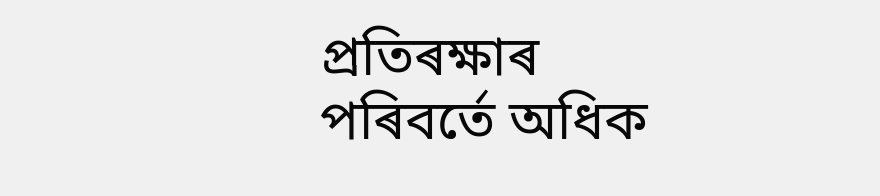প্ৰতিৰক্ষাৰ পৰিবৰ্তে অধিক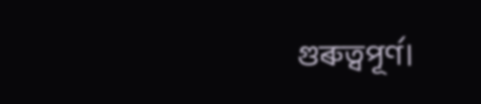গুৰুত্বপূৰ্ণ।